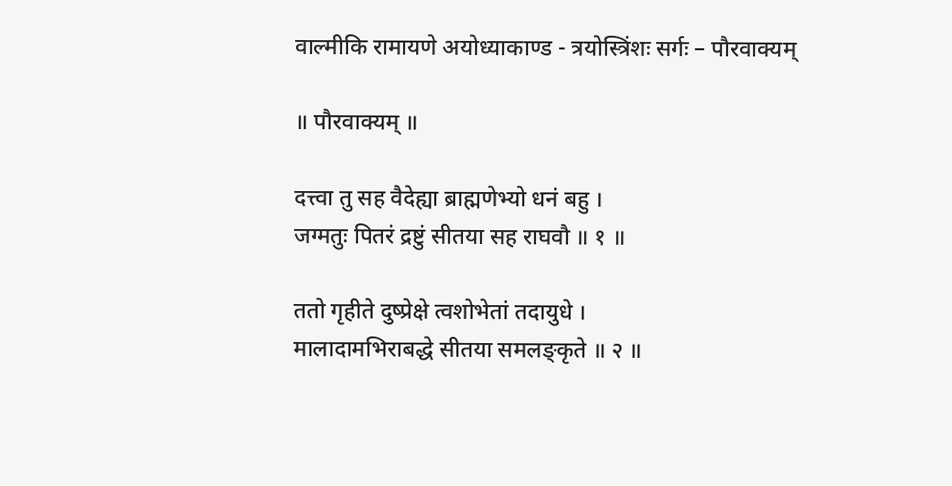वाल्मीकि रामायणे अयोध्याकाण्ड - त्रयोस्त्रिंशः सर्गः – पौरवाक्यम्

॥ पौरवाक्यम् ॥

दत्त्वा तु सह वैदेह्या ब्राह्मणेभ्यो धनं बहु ।
जग्मतुः पितरं द्रष्टुं सीतया सह राघवौ ॥ १ ॥

ततो गृहीते दुष्प्रेक्षे त्वशोभेतां तदायुधे ।
मालादामभिराबद्धे सीतया समलङ्कृते ॥ २ ॥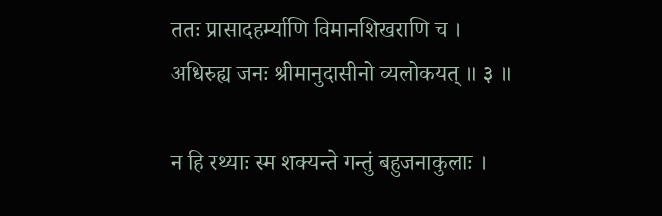ततः प्रासादहर्म्याणि विमानशिखराणि च ।
अधिरुह्य जनः श्रीमानुदासीनो व्यलोकयत् ॥ ३ ॥

न हि रथ्याः स्म शक्यन्ते गन्तुं बहुजनाकुलाः ।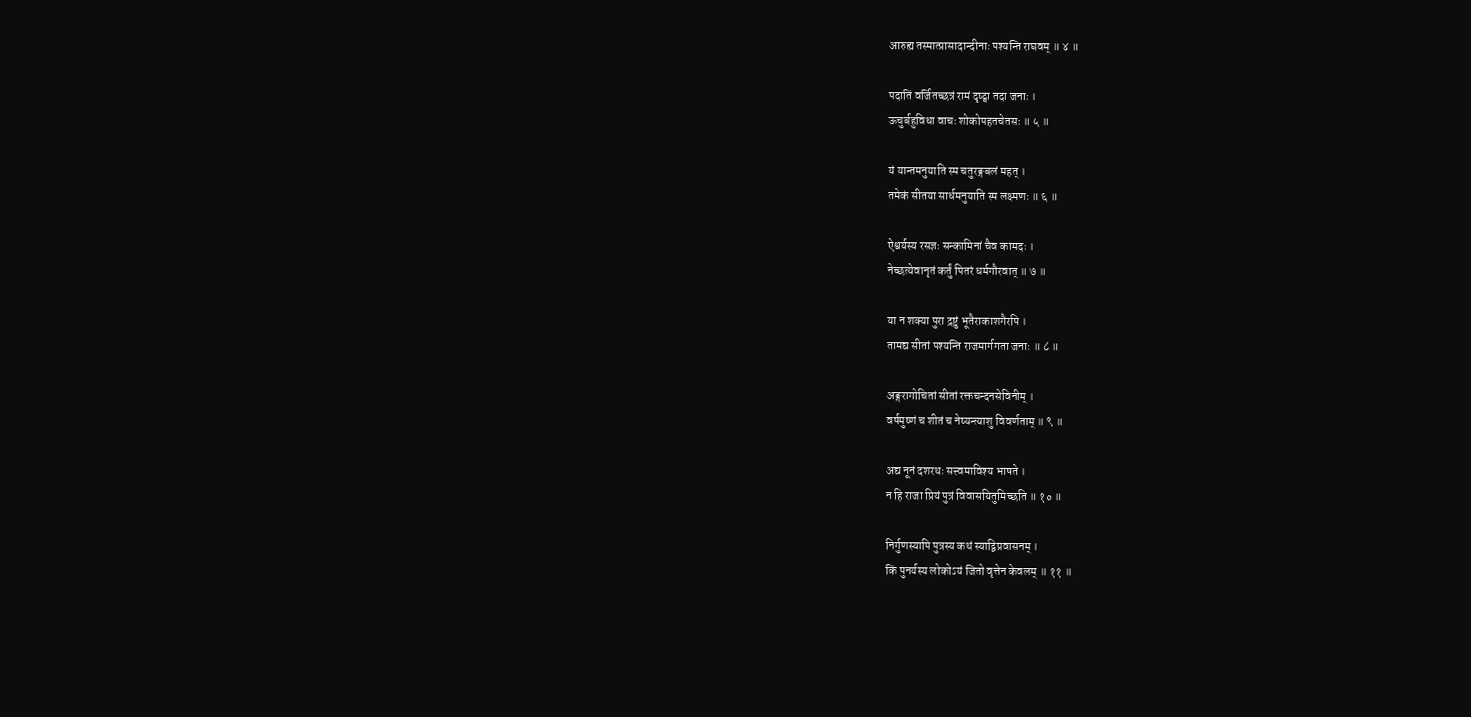आरुह्य तस्मात्प्रासादान्दीनाः पश्यन्ति राघवम् ॥ ४ ॥

पदातिं वर्जितच्छत्रं रामं दृष्ट्वा तदा जनाः ।
ऊचुर्बहुविधा वाचः शोकोपहतचेतसः ॥ ५ ॥

यं यान्तमनुयाति स्म चतुरङ्गबलं महत् ।
तमेकं सीतया सार्धमनुयाति स्म लक्ष्मणः ॥ ६ ॥

ऐश्वर्यस्य रसज्ञः सन्कामिनां चैव कामदः ।
नेच्छत्येवानृतं कर्तुं पितरं धर्मगौरवात् ॥ ७ ॥

या न शक्या पुरा द्रष्टुं भूतैराकाशगैरपि ।
तामद्य सीतां पश्यन्ति राजमार्गगता जनाः ॥ ८ ॥

अङ्गरागोचितां सीतां रक्तचन्दनसेविनीम् ।
वर्षमुष्णं च शीतं च नेष्यन्त्याशु विवर्णताम् ॥ ९ ॥

अद्य नूनं दशरथः सत्त्वमाविश्य भाषते ।
न हि राजा प्रियं पुत्रं विवासयितुमिच्छति ॥ १० ॥

निर्गुणस्यापि पुत्रस्य कथं स्याद्विप्रवासनम् ।
किं पुनर्यस्य लोकोऽयं जितो वृत्तेन केवलम् ॥ ११ ॥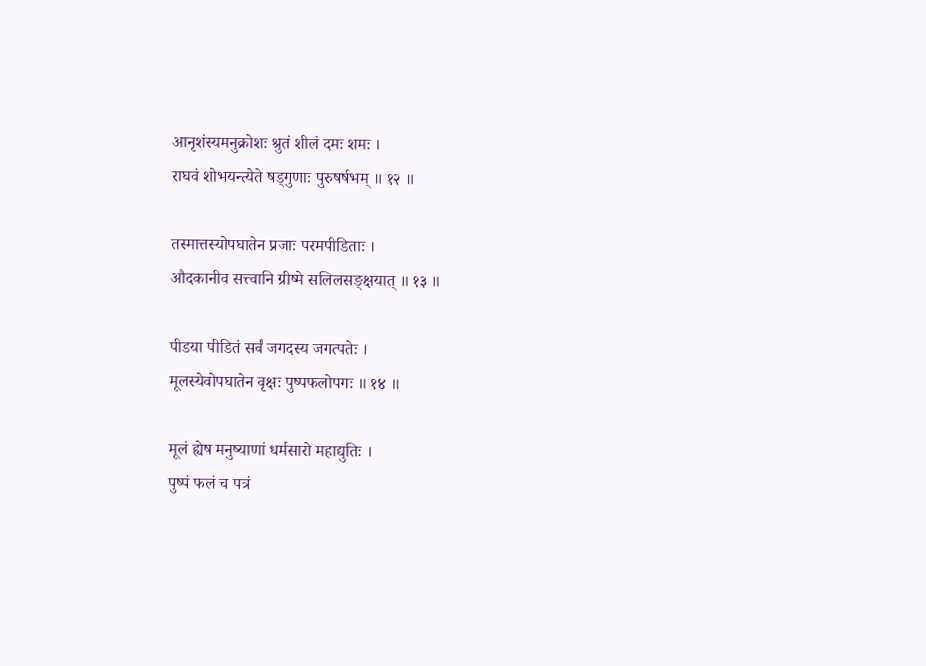आनृशंस्यमनुक्रोशः श्रुतं शीलं दमः शमः ।
राघवं शोभयन्त्येते षड्गुणाः पुरुषर्षभम् ॥ १२ ॥

तस्मात्तस्योपघातेन प्रजाः परमपीडिताः ।
औदकानीव सत्त्वानि ग्रीष्मे सलिलसङ्क्षयात् ॥ १३ ॥

पीडया पीडितं सर्वं जगदस्य जगत्पतेः ।
मूलस्येवोपघातेन वृक्षः पुष्पफलोपगः ॥ १४ ॥

मूलं ह्येष मनुष्याणां धर्मसारो महाद्युतिः ।
पुष्पं फलं च पत्रं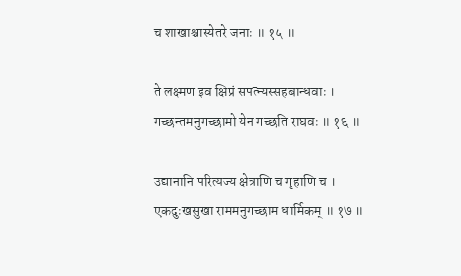च शाखाश्चास्येतरे जनाः ॥ १५ ॥

ते लक्ष्मण इव क्षिप्रं सपत्न्यस्सहबान्धवाः ।
गच्छन्तमनुगच्छामो येन गच्छति राघवः ॥ १६ ॥

उद्यानानि परित्यज्य क्षेत्राणि च गृहाणि च ।
एकदुःखसुखा राममनुगच्छाम धार्मिकम् ॥ १७ ॥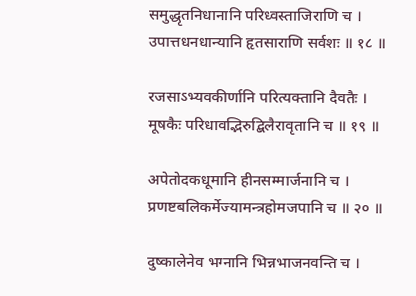समुद्धृतनिधानानि परिध्वस्ताजिराणि च ।
उपात्तधनधान्यानि हृतसाराणि सर्वशः ॥ १८ ॥

रजसाऽभ्यवकीर्णानि परित्यक्तानि दैवतैः ।
मूषकैः परिधावद्भिरुद्बिलैरावृतानि च ॥ १९ ॥

अपेतोदकधूमानि हीनसम्मार्जनानि च ।
प्रणष्टबलिकर्मेज्यामन्त्रहोमजपानि च ॥ २० ॥

दुष्कालेनेव भग्नानि भिन्नभाजनवन्ति च ।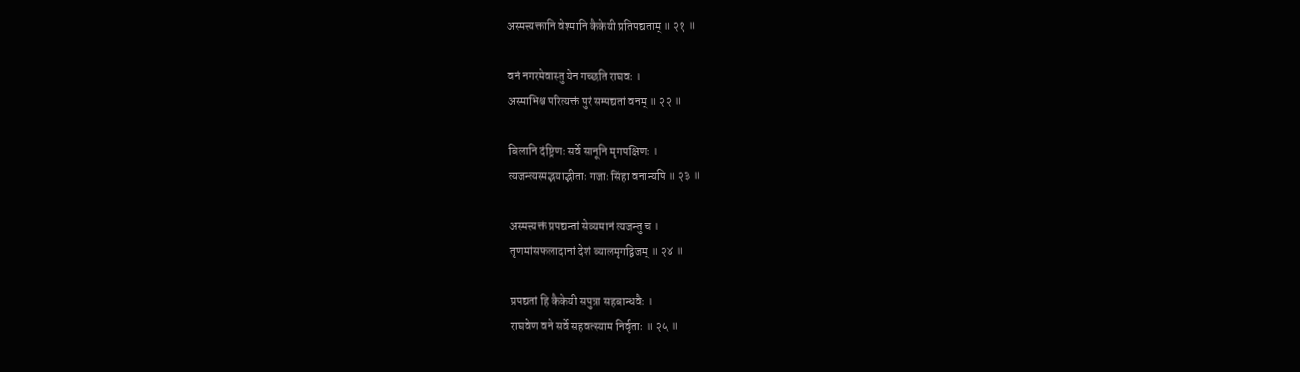अस्मत्त्यक्तानि वेश्मानि कैकेयी प्रतिपद्यताम् ॥ २१ ॥

वनं नगरमेवास्तु येन गच्छति राघवः ।
अस्माभिश्च परित्यक्तं पुरं सम्पद्यतां वनम् ॥ २२ ॥

बिलानि दंष्ट्रिणः सर्वे सानूनि मृगपक्षिणः ।
त्यजन्त्यस्मद्भयाद्भीताः गजाः सिंहा वनान्यपि ॥ २३ ॥

अस्मत्त्यक्तं प्रपद्यन्तां सेव्यमानं त्यजन्तु च ।
तृणमांसफलादानां देशं व्यालमृगद्विजम् ॥ २४ ॥

प्रपद्यतां हि कैकेयी सपुत्रा सहबान्धवैः ।
राघवेण वने सर्वे सहवत्स्याम निर्वृताः ॥ २५ ॥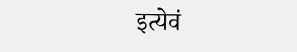इत्येवं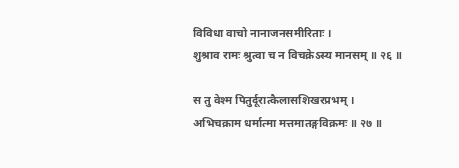विविधा वाचो नानाजनसमीरिताः ।
शुश्राव रामः श्रुत्वा च न विचक्रेऽस्य मानसम् ॥ २६ ॥

स तु वेश्म पितुर्दूरात्कैलासशिखरप्रभम् ।
अभिचक्राम धर्मात्मा मत्तमातङ्गविक्रमः ॥ २७ ॥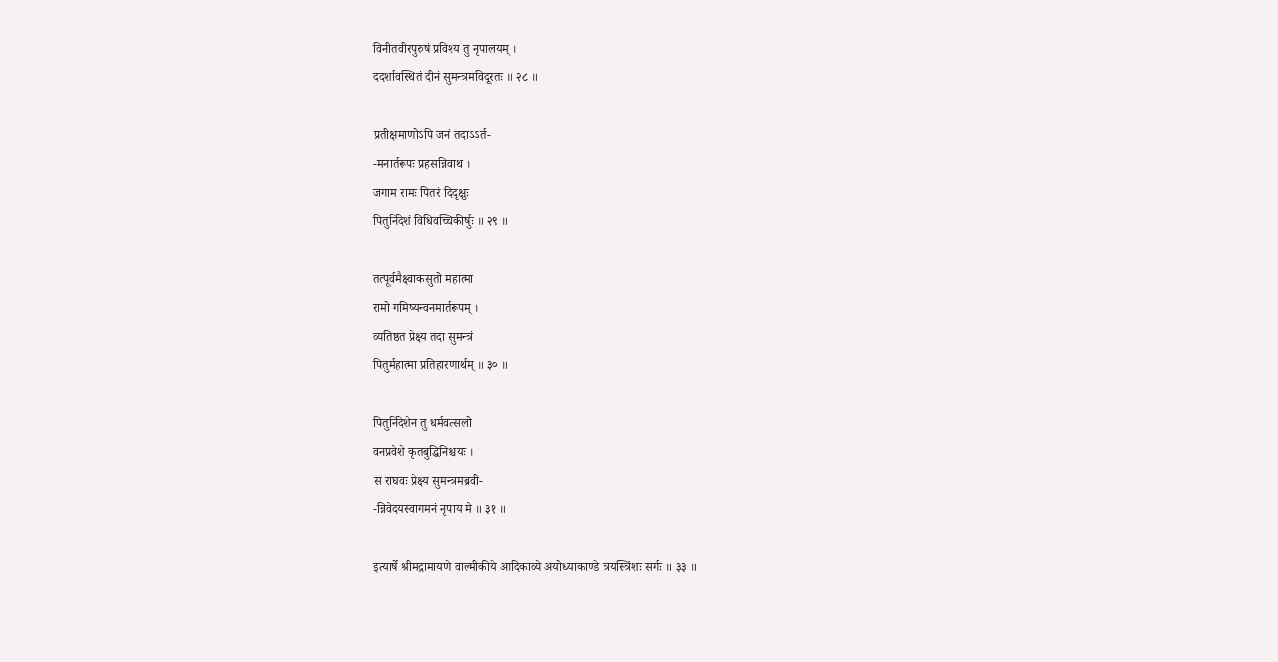विनीतवीरपुरुषं प्रविश्य तु नृपालयम् ।
ददर्शावस्थितं दीनं सुमन्त्रमविदूरतः ॥ २८ ॥

प्रतीक्षमाणोऽपि जनं तदाऽऽर्त-
-मनार्तरूपः प्रहसन्निवाथ ।
जगाम रामः पितरं दिदृक्षुः
पितुर्निदेशं विधिवच्चिकीर्षुः ॥ २९ ॥

तत्पूर्वमैक्ष्वाकसुतो महात्मा
रामो गमिष्यन्वनमार्तरूपम् ।
व्यतिष्ठत प्रेक्ष्य तदा सुमन्त्रं
पितुर्महात्मा प्रतिहारणार्थम् ॥ ३० ॥

पितुर्निदेशेन तु धर्मवत्सलो
वनप्रवेशे कृतबुद्धिनिश्चयः ।
स राघवः प्रेक्ष्य सुमन्त्रमब्रवी-
-न्निवेदयस्वागमनं नृपाय मे ॥ ३१ ॥

इत्यार्षे श्रीमद्रामायणे वाल्मीकीये आदिकाव्ये अयोध्याकाण्डे त्रयस्त्रिंशः सर्गः ॥ ३३ ॥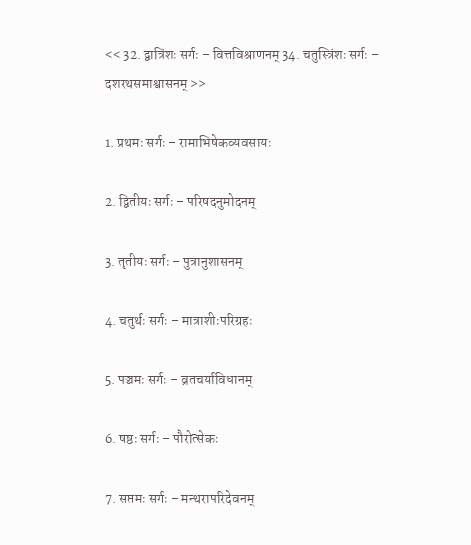<< 32. द्वात्रिंशः सर्गः – वित्तविश्राणनम् 34. चतुस्त्रिंशः सर्गः – दशरथसमाश्वासनम् >>

1. प्रथमः सर्गः – रामाभिषेकव्यवसायः

2. द्वितीयः सर्गः – परिषदनुमोदनम्

3. तृतीयः सर्गः – पुत्रानुशासनम्

4. चतुर्थः सर्गः – मात्राशीःपरिग्रहः

5. पञ्चमः सर्गः – व्रतचर्याविधानम्

6. षष्ठः सर्गः – पौरोत्सेकः

7. सप्तमः सर्गः – मन्थरापरिदेवनम्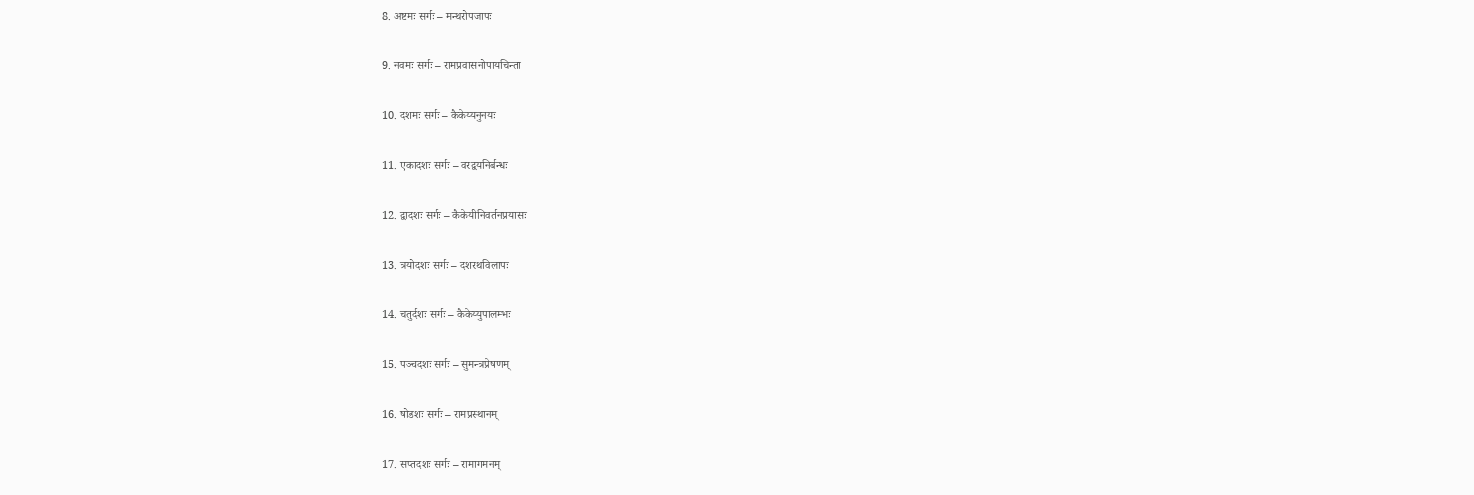8. अष्टमः सर्गः – मन्थरोपजापः

9. नवमः सर्गः – रामप्रवासनोपायचिन्ता

10. दशमः सर्गः – कैकेय्यनुनयः

11. एकादशः सर्गः – वरद्वयनिर्बन्धः

12. द्वादशः सर्गः – कैकेयीनिवर्तनप्रयासः

13. त्रयोदशः सर्गः – दशरथविलापः

14. चतुर्दशः सर्गः – कैकेय्युपालम्भः

15. पञ्चदशः सर्गः – सुमन्त्रप्रेषणम्

16. षोडशः सर्गः – रामप्रस्थानम्

17. सप्तदशः सर्गः – रामागमनम्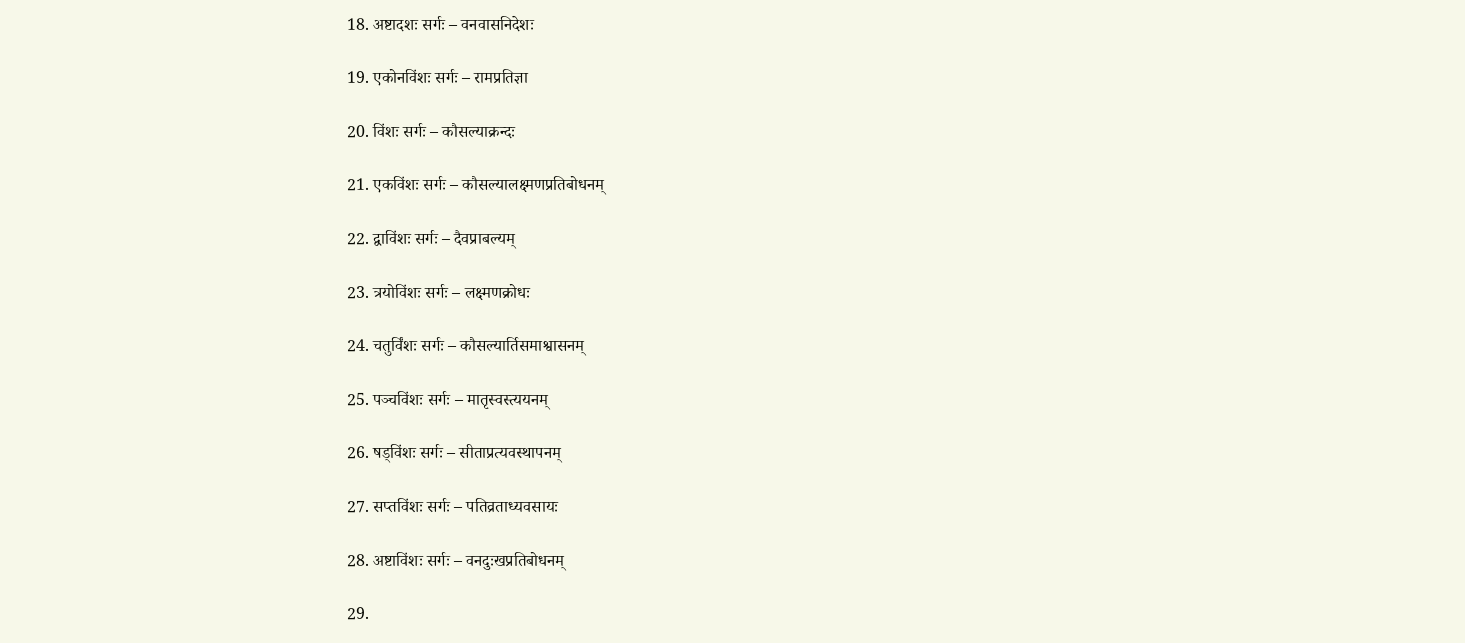18. अष्टादशः सर्गः – वनवासनिदेशः

19. एकोनविंशः सर्गः – रामप्रतिज्ञा

20. विंशः सर्गः – कौसल्याक्रन्दः

21. एकविंशः सर्गः – कौसल्यालक्ष्मणप्रतिबोधनम्

22. द्वाविंशः सर्गः – दैवप्राबल्यम्

23. त्रयोविंशः सर्गः – लक्ष्मणक्रोधः

24. चतुर्विंशः सर्गः – कौसल्यार्तिसमाश्वासनम्

25. पञ्चविंशः सर्गः – मातृस्वस्त्ययनम्

26. षड्विंशः सर्गः – सीताप्रत्यवस्थापनम्

27. सप्तविंशः सर्गः – पतिव्रताध्यवसायः

28. अष्टाविंशः सर्गः – वनदुःखप्रतिबोधनम्

29.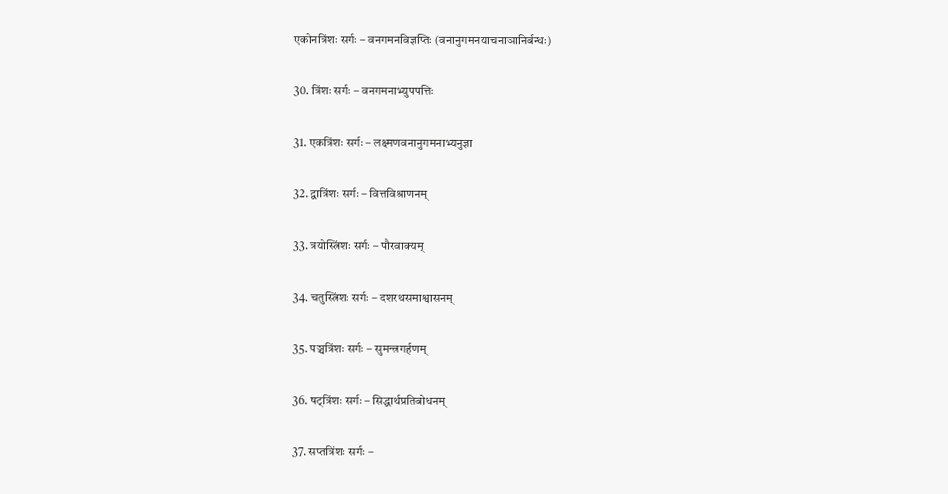एकोनत्रिंशः सर्गः – वनगमनविज्ञप्तिः (वनानुगमनयाचनाञानिर्बन्धः)

30. त्रिंशः सर्गः – वनगमनाभ्युपपत्तिः

31. एकत्रिंशः सर्गः – लक्ष्मणवनानुगमनाभ्यनुज्ञा

32. द्वात्रिंशः सर्गः – वित्तविश्राणनम्

33. त्रयोस्त्रिंशः सर्गः – पौरवाक्यम्

34. चतुस्त्रिंशः सर्गः – दशरथसमाश्वासनम्

35. पञ्चत्रिंशः सर्गः – सुमन्त्रगर्हणम्

36. षट्त्रिंशः सर्गः – सिद्धार्थप्रतिबोधनम्

37. सप्तत्रिंशः सर्गः –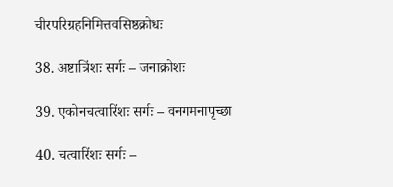चीरपरिग्रहनिमित्तवसिष्ठक्रोधः

38. अष्टात्रिंशः सर्गः – जनाक्रोशः

39. एकोनचत्वारिंशः सर्गः – वनगमनापृच्छा

40. चत्वारिंशः सर्गः –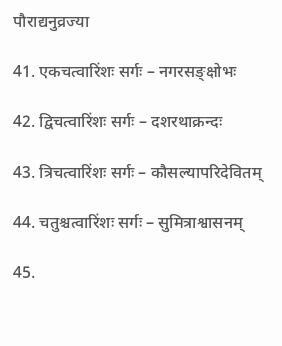पौराद्यनुव्रज्या

41. एकचत्वारिंशः सर्गः – नगरसङ्क्षोभः

42. द्विचत्वारिंशः सर्गः – दशरथाक्रन्दः

43. त्रिचत्वारिंशः सर्गः – कौसल्यापरिदेवितम्

44. चतुश्चत्वारिंशः सर्गः – सुमित्राश्वासनम्

45.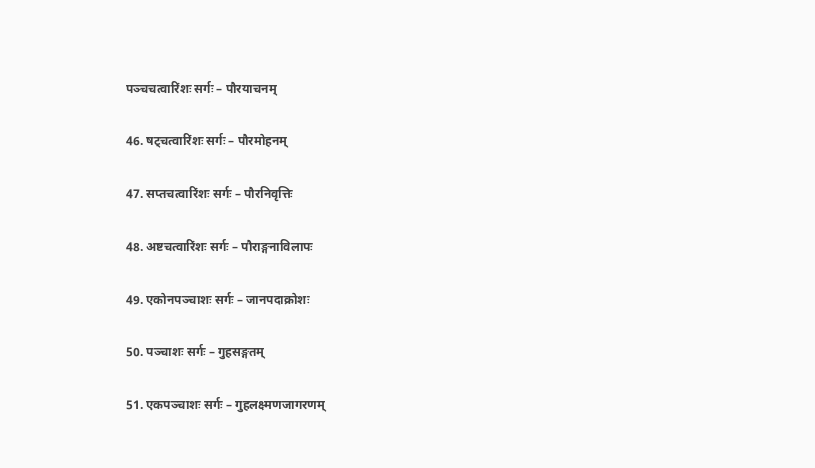पञ्चचत्वारिंशः सर्गः – पौरयाचनम्

46. षट्चत्वारिंशः सर्गः – पौरमोहनम्

47. सप्तचत्वारिंशः सर्गः – पौरनिवृत्तिः

48. अष्टचत्वारिंशः सर्गः – पौराङ्गनाविलापः

49. एकोनपञ्चाशः सर्गः – जानपदाक्रोशः

50. पञ्चाशः सर्गः – गुहसङ्गतम्

51. एकपञ्चाशः सर्गः – गुहलक्ष्मणजागरणम्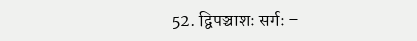52. द्विपञ्चाशः सर्गः –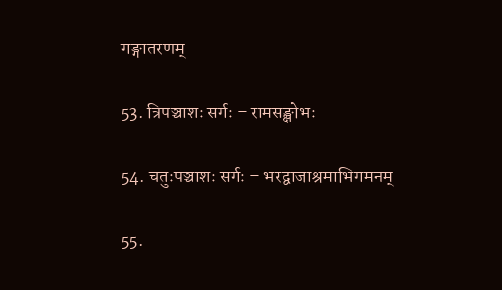गङ्गातरणम्

53. त्रिपञ्चाशः सर्गः – रामसङ्क्षोभः

54. चतुःपञ्चाशः सर्गः – भरद्वाजाश्रमाभिगमनम्

55.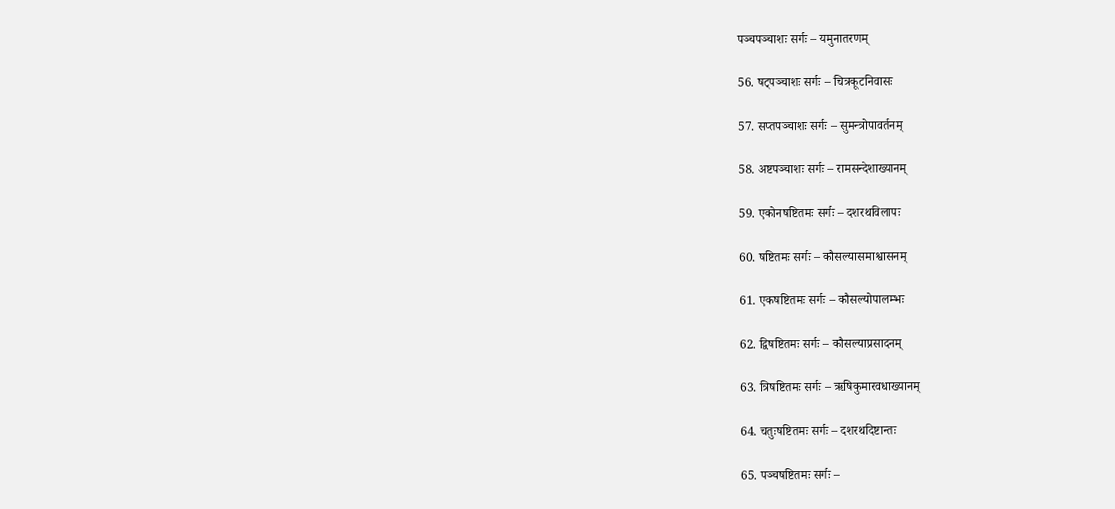पञ्चपञ्चाशः सर्गः – यमुनातरणम्

56. षट्पञ्चाशः सर्गः – चित्रकूटनिवासः

57. सप्तपञ्चाशः सर्गः – सुमन्त्रोपावर्तनम्

58. अष्टपञ्चाशः सर्गः – रामसन्देशाख्यानम्

59. एकोनषष्टितमः सर्गः – दशरथविलापः

60. षष्टितमः सर्गः – कौसल्यासमाश्वासनम्

61. एकषष्टितमः सर्गः – कौसल्योपालम्भः

62. द्विषष्टितमः सर्गः – कौसल्याप्रसादनम्

63. त्रिषष्टितमः सर्गः – ऋषिकुमारवधाख्यानम्

64. चतुःषष्टितमः सर्गः – दशरथदिष्टान्तः

65. पञ्चषष्टितमः सर्गः –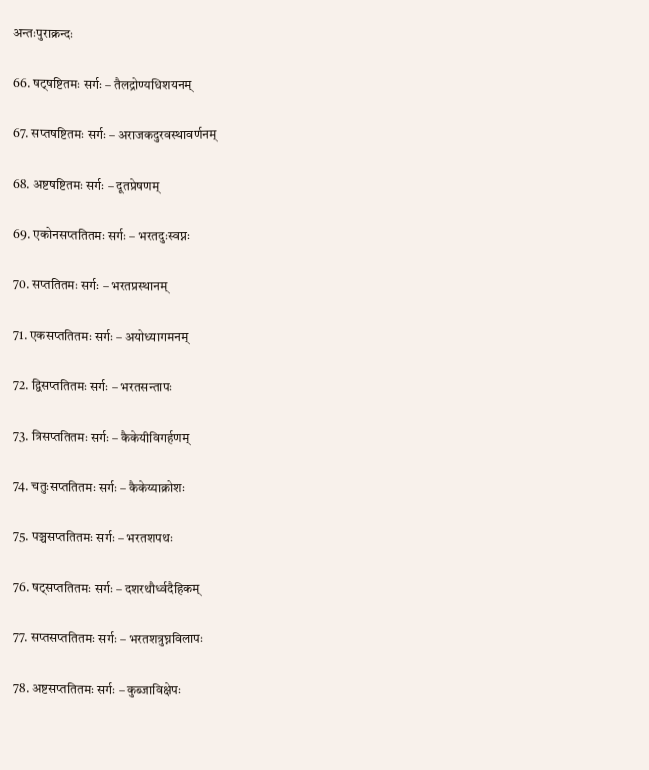अन्तःपुराक्रन्दः

66. षट्षष्टितमः सर्गः – तैलद्रोण्यधिशयनम्

67. सप्तषष्टितमः सर्गः – अराजकदुरवस्थावर्णनम्

68. अष्टषष्टितमः सर्गः – दूतप्रेषणम्

69. एकोनसप्ततितमः सर्गः – भरतदुःस्वप्नः

70. सप्ततितमः सर्गः – भरतप्रस्थानम्

71. एकसप्ततितमः सर्गः – अयोध्यागमनम्

72. द्विसप्ततितमः सर्गः – भरतसन्तापः

73. त्रिसप्ततितमः सर्गः – कैकेयीविगर्हणम्

74. चतुःसप्ततितमः सर्गः – कैकेय्याक्रोशः

75. पञ्चसप्ततितमः सर्गः – भरतशपथः

76. षट्सप्ततितमः सर्गः – दशरथौर्ध्वदैहिकम्

77. सप्तसप्ततितमः सर्गः – भरतशत्रुघ्नविलापः

78. अष्टसप्ततितमः सर्गः – कुब्जाविक्षेपः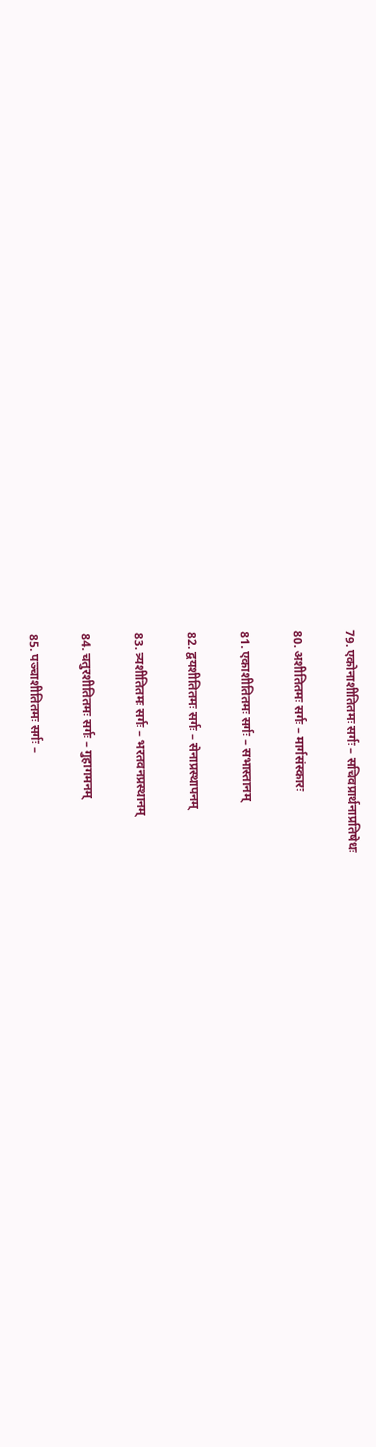79. एकोनाशीतितमः सर्गः – सचिवप्रार्थनाप्रतिषेधः

80. अशीतितमः सर्गः – मार्गसंस्कारः

81. एकाशीतितमः सर्गः – सभास्तानम्

82. द्वयशीतितमः सर्गः – सेनाप्रस्थापनम्

83. त्र्यशीतितमः सर्गः – भरतवनप्रस्थानम्

84. चतुरशीतितमः सर्गः – गुहागमनम्

85. पञ्चाशीतितमः सर्गः –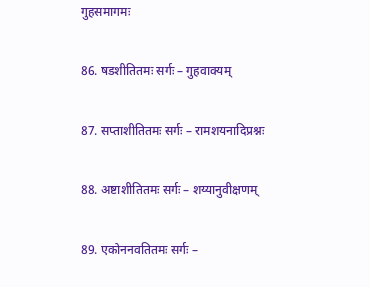गुहसमागमः

86. षडशीतितमः सर्गः – गुहवाक्यम्

87. सप्ताशीतितमः सर्गः – रामशयनादिप्रश्नः

88. अष्टाशीतितमः सर्गः – शय्यानुवीक्षणम्

89. एकोननवतितमः सर्गः –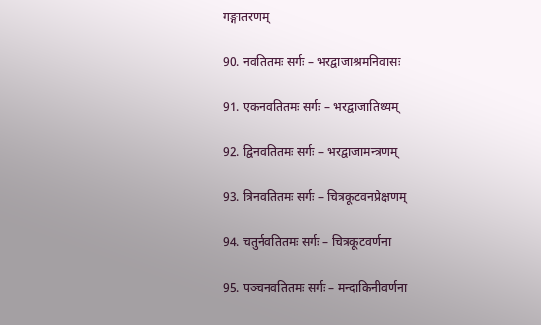गङ्गातरणम्

90. नवतितमः सर्गः – भरद्वाजाश्रमनिवासः

91. एकनवतितमः सर्गः – भरद्वाजातिथ्यम्

92. द्विनवतितमः सर्गः – भरद्वाजामन्त्रणम्

93. त्रिनवतितमः सर्गः – चित्रकूटवनप्रेक्षणम्

94. चतुर्नवतितमः सर्गः – चित्रकूटवर्णना

95. पञ्चनवतितमः सर्गः – मन्दाकिनीवर्णना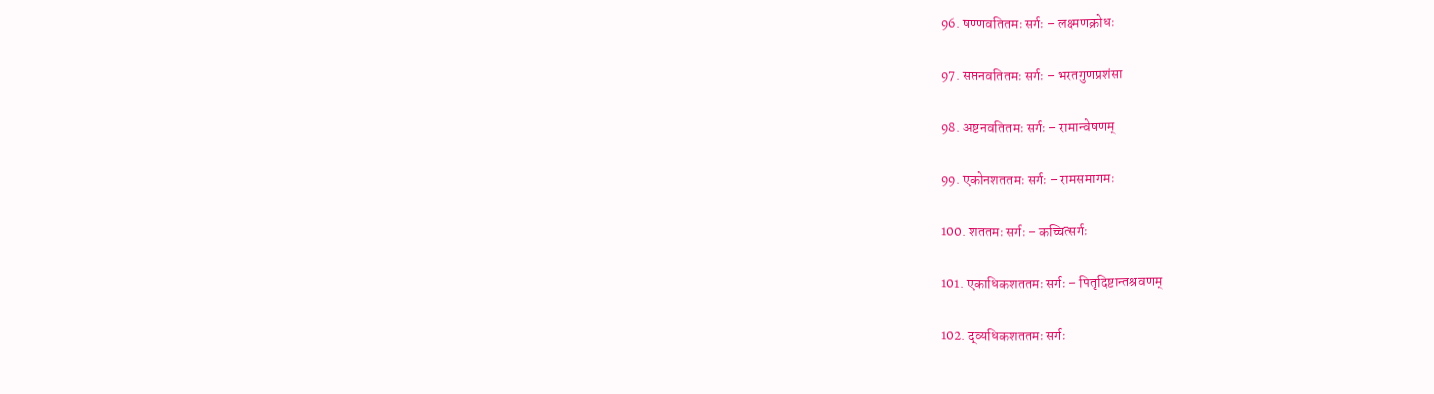96. षण्णवतितमः सर्गः – लक्ष्मणक्रोधः

97. सप्तनवतितमः सर्गः – भरतगुणप्रशंसा

98. अष्टनवतितमः सर्गः – रामान्वेषणम्

99. एकोनशततमः सर्गः – रामसमागमः

100. शततमः सर्गः – कच्चित्सर्गः

101. एकाधिकशततमः सर्गः – पितृदिष्टान्तश्रवणम्

102. द्व्यधिकशततमः सर्गः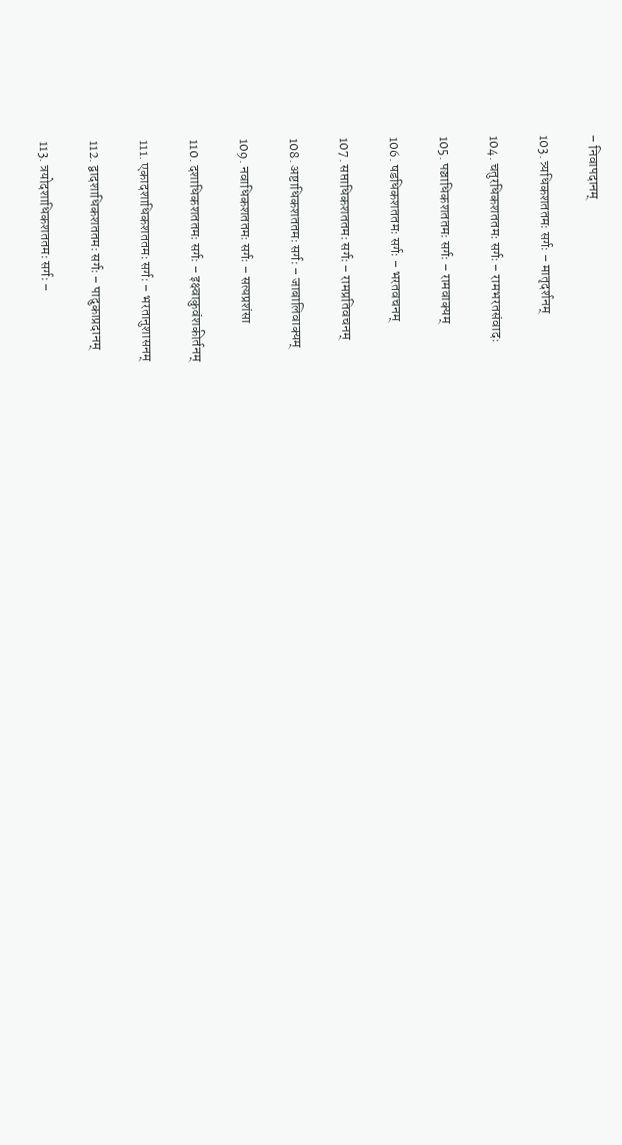– निवापदानम्

103. त्र्यधिकशततमः सर्गः – मातृदर्शनम्

104. चतुरधिकशततमः सर्गः – रामभरतसंवादः

105. पञ्चाधिकशततमः सर्गः – रामवाक्यम्

106. षडधिकशततमः सर्गः – भरतवचनम्

107. सप्ताधिकशततमः सर्गः – रामप्रतिवचनम्

108. अष्टाधिकशततमः सर्गः – जाबालिवाक्यम्

109. नवाधिकशततमः सर्गः – सत्यप्रशंसा

110. दशाधिकशततमः सर्गः – इक्ष्वाकुवंशकीर्तनम्

111. एकादशाधिकशततमः सर्गः – भरतानुशासनम्

112. द्वादशाधिकशततमः सर्गः – पादुकाप्रदानम्

113. त्रयोदशाधिकशततमः सर्गः –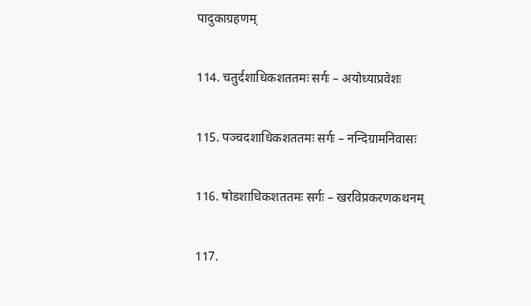पादुकाग्रहणम्

114. चतुर्दशाधिकशततमः सर्गः – अयोध्याप्रवेशः

115. पञ्चदशाधिकशततमः सर्गः – नन्दिग्रामनिवासः

116. षोडशाधिकशततमः सर्गः – खरविप्रकरणकथनम्

117.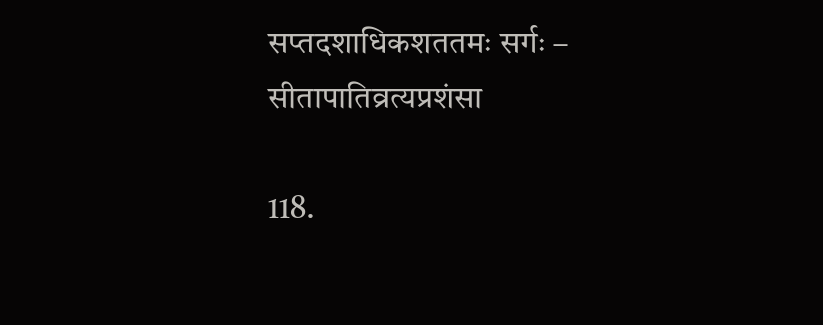सप्तदशाधिकशततमः सर्गः – सीतापातिव्रत्यप्रशंसा

118.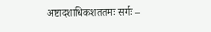अष्टादशाधिकशततमः सर्गः –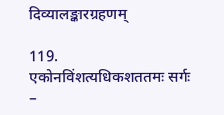दिव्यालङ्कारग्रहणम्

119. एकोनविंशत्यधिकशततमः सर्गः –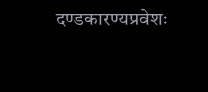दण्डकारण्यप्रवेशः